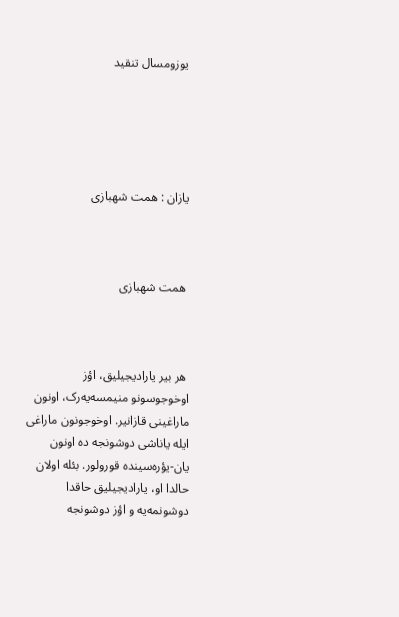یوزومسال تنقید





یازان : همت شهبازی



 همت شهبازی



 هر بیر یارادیجیلیق، اؤز اوخوجوسونو منیمسه‌یه‌رک، اونون ماراغینی قازانیر. اوخوجونون ماراغی ایله یاناشی دوشونجه ده اونون یان‌-یؤره‌سینده قورولور. بئله اولان حالدا او، یارادیجیلیق حاقدا دوشونمه‌یه و اؤز دوشونجه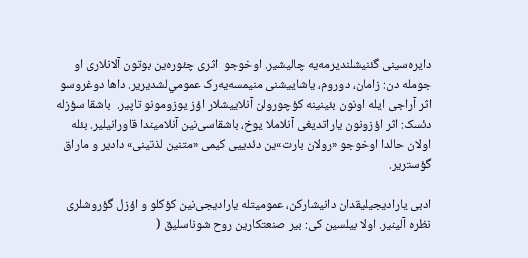دایره‌سینی گئنیشلندیرمه‌یه چالیشیر. اوخوجو  اثری چئوره‌ین بوتون آلانلاری او جومله دن: زامان، دوروم، یاشاییشنی منیمسه‌یه‌رک عمومي‌لشدیریر. داها دوغروسو اثر آراجی ایله اونون بئینینه کؤچورولن آنلاییشلار اؤز یوزومونو تاپیر.  باشقا سؤزله دئسک: اثر اؤزونون یاراتدیغی آنلاملا یوخ، باشقاسی‌نین آنلامیندا قاورانیلیر. بئله اولان حالدا اوخوجو «رولان بارت»ین دئدییی کیمی «متنین لذتینی» دادیر و ماراق گؤستریر.

ادبی یارادیجیلیقدان دانیشارکن، عموميتله یارادیجی‌نین کؤکلو و اؤزل گؤروشلری نظره آلینیر. اولا بیلسین کی: بیر صنعتکارین روح شوناسلیق (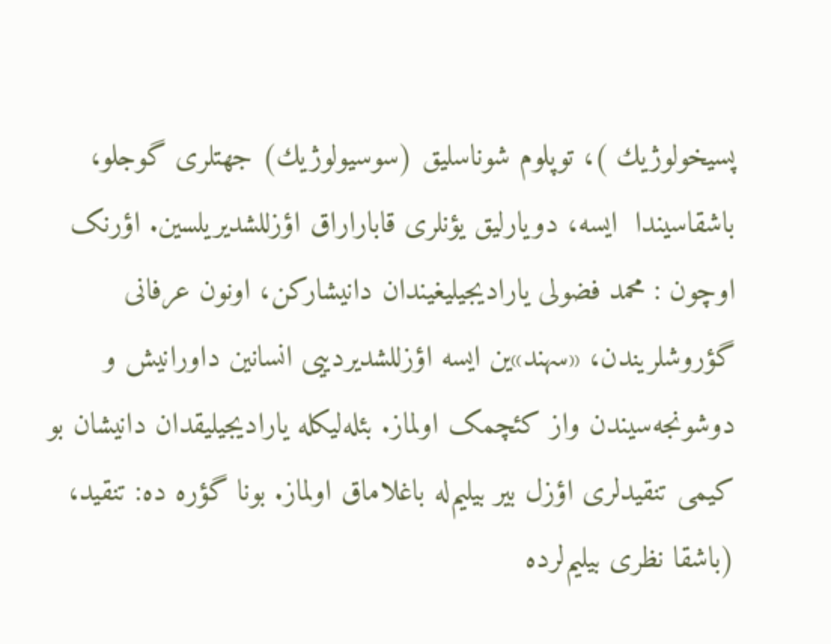پسيخولوژيك )، توپلوم شوناسلیق (سوسيولوژيك) جهتلری گوجلو، باشقاسیندا  ایسه، دویارلیق یؤنلری قاباراراق اؤزللشدیریلسین. اؤرنک اوچون : محمد فضولی یارادیجیلیغیندان دانیشارکن، اونون عرفانی گؤروشلریندن، «سهند»ین ایسه اؤزللشدیردییی انسانین داورانیش و دوشونجه‌سیندن واز کئچمک اولماز. بئله‌لیکله یارادیجیلیقدان دانیشان بو کیمی تنقیدلری اؤزل بیر بیلیم‌له باغلاماق اولماز. بونا گؤره ده: تنقید، (باشقا نظری بیلیم‌لرده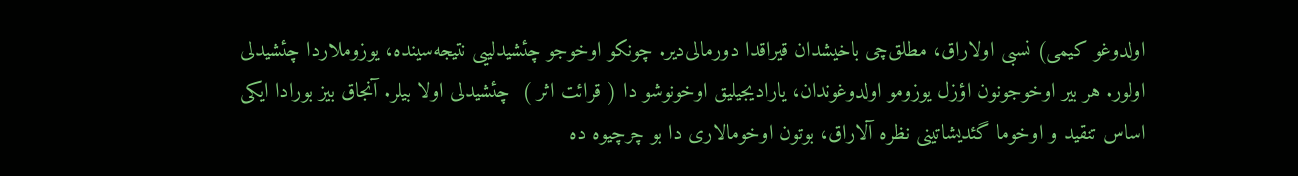اولدوغو کیمی) نسبی اولاراق، مطلق‌چی باخیشدان قیراقدا دورمالی‌دیر. چونکو اوخوجو چئشیدلییی نتیجه‌سینده، یوزوملاردا چئشیدلی اولور. هر بیر اوخوجونون اؤزل یوزومو اولدوغوندان، یارادیجیلیق اوخونوشو دا ( قرائت اثر )  چئشیدلی اولا بیلر. آنجاق بیز بورادا ایکی اساس تنقید و اوخوما گئدیشاتینی نظره آلاراق، بوتون اوخومالاری دا بو چرچیوه ده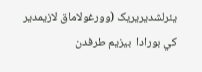یئرلشدیریریک (وورغولاماق لازيمدير كي بورادا  بیزیم طرفدن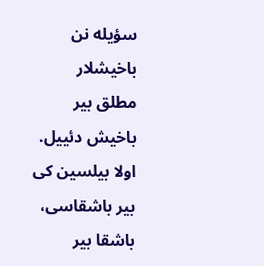سؤیله نن باخیشلار مطلق بیر باخیش دئییل. اولا بیلسین کی بیر باشقاسی، باشقا بیر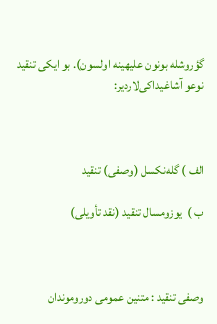گؤروشله بونون علیهینه اولسون). بو ایکی تنقید نوعو آشاغیدا‌کی‌لاردیر:



الف ) گله‌نكسل (وصفی) تنقید

ب )  یوزومسال تنقید (نقد تأویلی)



وصفی تنقید : متنین عمومی دوروموندان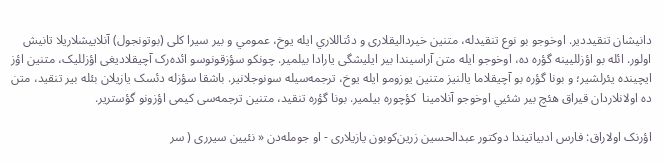دانیشان تنقیددیر. اوخوجو بو نوع تنقیدله، متنین خیردالیقلاری و دئتاللاري ایله یوخ، عمومي و بیر سیرا کلی (بوتونجول) آنلاییشلاریلا تانیش اولور. ائله بو اؤزللیینه گؤره ده، اوخوجو ایله متن آراسیندا بیر ایلیشگی یارادا بیلمیر. چونکو سؤزقونوسو ائده‌رک آچیقلادیغی اؤزللیک، متنین اؤز ایچینده یئرلشیر؛ و بونا گؤره بو آچیقلاما یالنیز متنین یوزومو ایله یوخ، ترجمه‌سیله سونوجلانیر. باشقا سؤزله دئسک یازیلان بئله بیر تنقید، متن ده اولانلاردان قیراق هئچ بیر شئیي اوخوجو آنلامینا  کؤچوره بیلمیر. بونا گؤره تنقید، متنین ترجمه‌سی کیمی اؤزونو گؤستریر.

اؤرنک اولاراق: فارس ادبیاتیندا دوکتور عبدالحسین زرین‌کوبون یازیلاری - او جومله‌دن « نئیین سیرری ( سر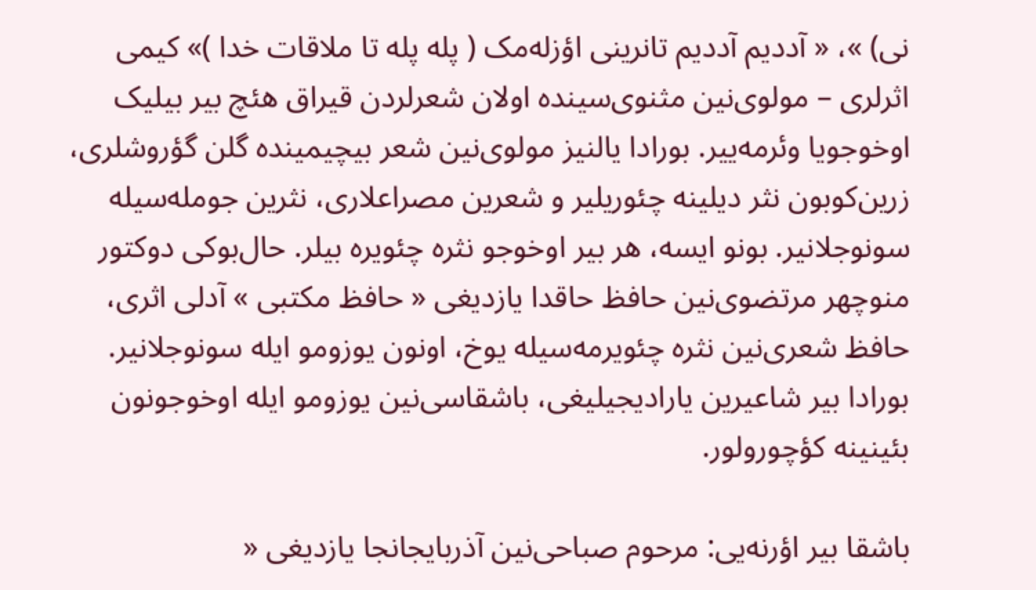نی) »، « آددیم آددیم تانرینی اؤزله‌مک ( پله پله تا ملاقات خدا )» کیمی اثرلری – مولوی‌نین مثنوی‌سینده اولان شعرلردن قیراق هئچ بیر بیلیک اوخوجویا وئرمه‌يیر. بورادا یالنیز مولوی‌نین شعر بیچیمینده گلن گؤروشلری، زرین‌کوبون نثر دیلینه چئوریلیر و شعرین مصراعلاری، نثرین جومله‌سیله سونوجلانیر. بونو ایسه، هر بیر اوخوجو نثره چئویره بیلر. حال‌بو‌کی دوکتور منوچهر مرتضوی‌نین حافظ حاقدا یازدیغی « حافظ مکتبی » آدلی اثری، حافظ شعری‌نین نثره چئویرمه‌سیله یوخ، اونون یوزومو ایله سونوجلانیر. بورادا بیر شاعیرین یارادیجیلیغی، باشقاسی‌نین یوزومو ایله اوخوجونون بئینینه کؤچورولور.

باشقا بیر اؤرنه‌یی: مرحوم صباحی‌نین آذربایجانجا یازدیغی «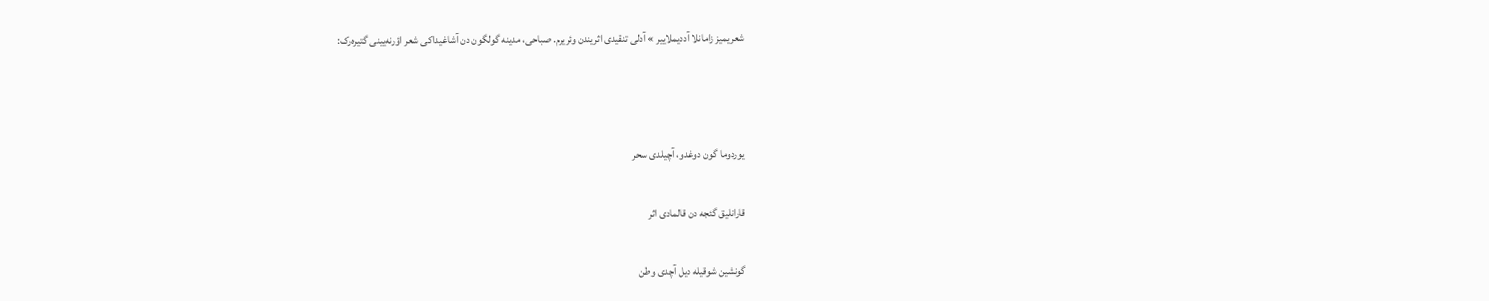شعریمیز زامانلا آددیملاییر » آدلی تنقیدی اثریندن وئریرم. صباحی، مدینه گولگون دن آشاغیداکی شعر اؤرنه‌یینی گتیره‌رک:



یوردوما گون دوغدو، آچیلدی سحر

قارانلیق گئجه دن قالمادی اثر

گونشین شوقیله دیل آچدی وطن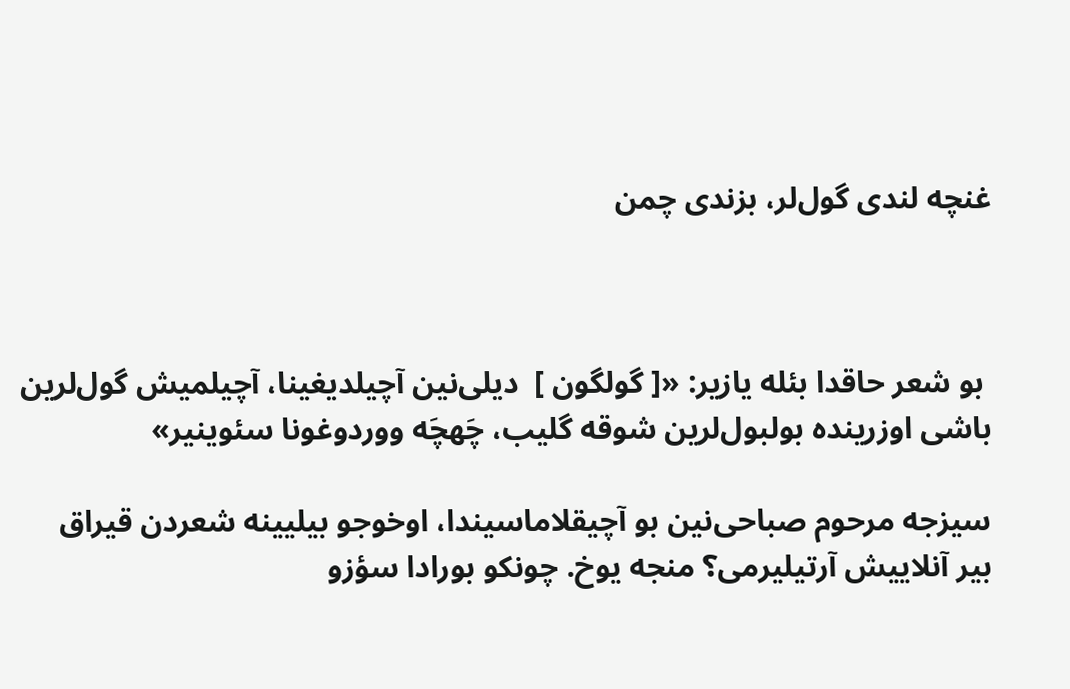غنچه لندی گول‌لر، بزندی چمن



 بو شعر حاقدا بئله یازیر: «[ گولگون ]  دیلی‌نین آچیلدیغینا، آچیلمیش گول‌لرین باشی اوزرینده بولبول‌لرین شوقه گلیب، چَهچَه ووردوغونا سئوینیر»

سیزجه مرحوم صباحی‌نین بو آچیقلاماسیندا، اوخوجو بیلیینه شعردن قیراق بیر آنلاییش آرتیلیرمی؟ منجه یوخ. چونکو بورادا سؤزو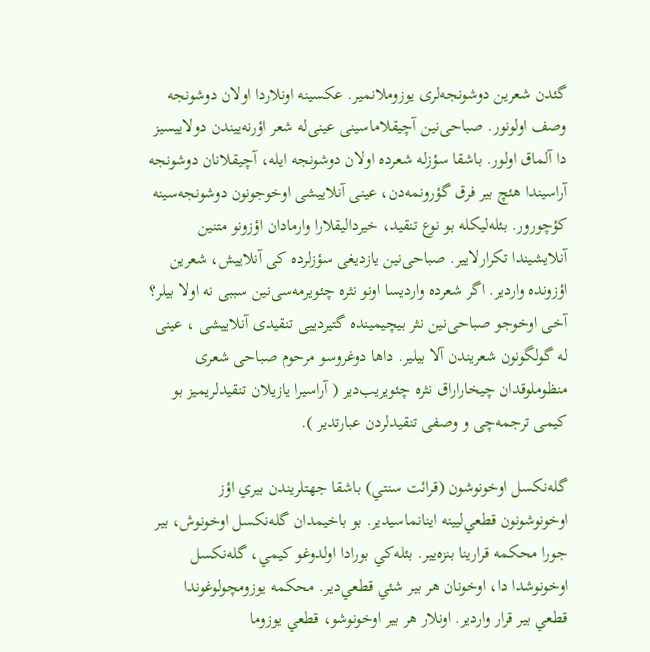گئدن شعرین دوشونجه‌لری یوزوملانمیر. عکسینه اونلاردا اولان دوشونجه وصف اولونور. صباحی‌نین آچیقلاماسینی عینی‌له شعر اؤرنه‌ییندن دولاییسیز دا آلماق اولور. باشقا سؤزله شعرده اولان دوشونجه ایله، آچیقلانان دوشونجه آراسیندا هئچ بیر فرق گؤرونمه‌دن، عینی آنلاییشی اوخوجونون دوشونجه‌سینه کؤچورور. بئله‌لیکله بو نوع تنقید، خیردالیقلارا وارمادان اؤزونو متنین آنلایشیندا تکرارلاییر. صباحی‌نین یازدیغی سؤزلرده کی آنلاییش، شعرین اؤزونده واردیر. اگر شعرده واردیسا اونو نثره چئویرمه‌سی‌نین سببی نه اولا بیلر؟ آخی اوخوجو صباحی‌نین نثر بیچیمینده گتیردییی تنقیدی آنلاییشی ، عینی له گولگونون شعریندن آلا بیلیر. داها دوغروسو مرحوم صباحی شعری منظوملوقدان چیخاراراق نثره چئویریب‌دیر ( آراسیرا یازیلان تنقیدلریمیز بو کیمی ترجمه‌چی و وصفی تنقیدلردن عبارتدیر ).

گله‌نكسل اوخونوشون (قرائت سنتي) باشقا جهتلريندن بيري اؤز اوخونوشونون قطعي‌ليينه اينانماسيدير. بو باخيمدان گله‌نکسل اوخونوش، بير جورا محکمه قرارينا بنزه‌يير. بئله‌کي بورادا اولدوغو کيمي، گله‌نکسل اوخونوشدا دا، اوخونان هر بير شئي قطعي‌دير. محکمه يوزومچولوغوندا قطعي بير قرار واردير. اونلار هر بير اوخونوشو، قطعي يوزوما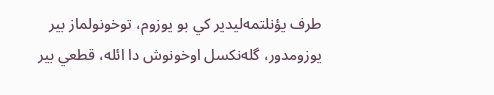طرف يؤنلتمه‌ليدير کي بو يوزوم، توخونولماز بير يوزومدور، گله‌نکسل اوخونوش دا ائله، قطعي بير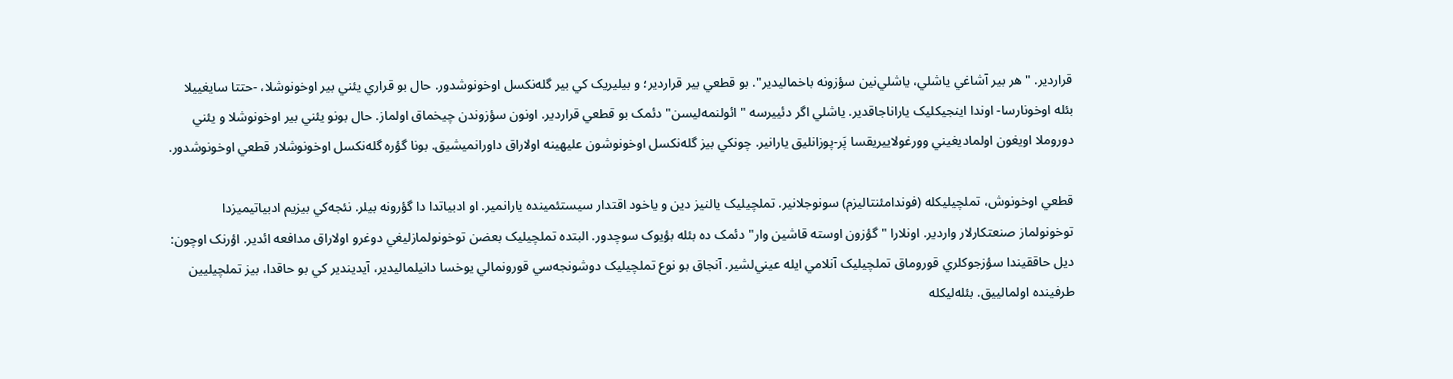قراردير. "هر بير آشاغي ياشلي، ياشلي‌نين سؤزونه باخماليدير". بو قطعي بير قراردير؛ و بيليريک کي بير گله‌نکسل اوخونوشدور. حال بو قراري يئني بير اوخونوشلا، -حتتا سايغييلا بئله اوخونارسا- اوندا اينجيکليک ياراناجاقدير. ياشلي اگر دئييرسه "ائولنمه‌ليسن" دئمک بو قطعي قراردير. اونون سؤزوندن چيخماق اولماز. حال بونو يئني بير اوخونوشلا و يئني دوروملا اويغون اولماديغيني وورغولاييريقسا پَر-پوزانليق يارانير. چونکي بيز گله‌نکسل اوخونوشون عليهينه اولاراق داورانميشيق. بونا گؤره گله‌نکسل اوخونوشلار قطعي اوخونوشدور.

قطعي اوخونوش، تملچيليكله (فوندامئنتاليزم) سونوجلانير. تملچيليک يالنيز دين و ياخود اقتدار سيستئمينده يارانمير. او ادبياتدا دا گؤرونه بيلر. نئجه‌کي بيزيم ادبياتيميزدا توخونولماز صنعتکارلار واردير. اونلارا "گؤزون اوسته قاشين وار" دئمک ده بئله بؤيوک سوچدور. البتده تملچيليک بعضن توخونولمازليغي دوغرو اولاراق مدافعه ائدير. اؤرنک اوچون: ديل حاققيندا سؤزجوکلري قوروماق تملچيليک آنلامي ايله عيني‌لشير. آنجاق بو نوع تملچيليک دوشونجه‌سي قورونمالي يوخسا دانيلماليدير، آيديندير کي بو حاقدا، بيز تملچيليين طرفينده اولمالييق. بئله‌ليکله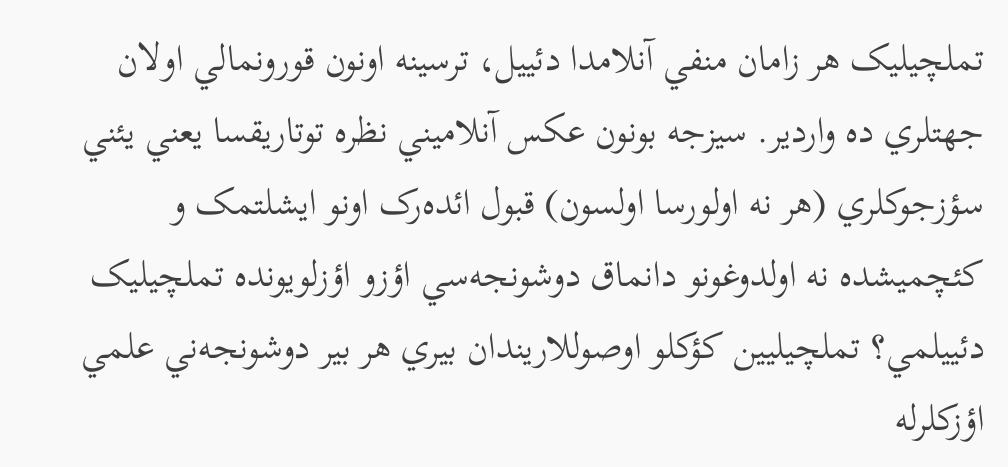تملچيليک هر زامان منفي آنلامدا دئييل، ترسينه اونون قورونمالي اولان جهتلري ده واردير. سيزجه بونون عکس آنلاميني نظره توتاريقسا يعني يئني سؤزجوکلري (هر نه اولورسا اولسون) قبول ائده‌رک اونو ايشلتمک و کئچميشده نه اولدوغونو دانماق دوشونجه‌سي اؤزو اؤزلويونده تملچيليک دئييلمي؟ تملچيليين کؤکلو اوصوللاريندان بيري هر بير دوشونجه‌ني علمي اؤزکلرله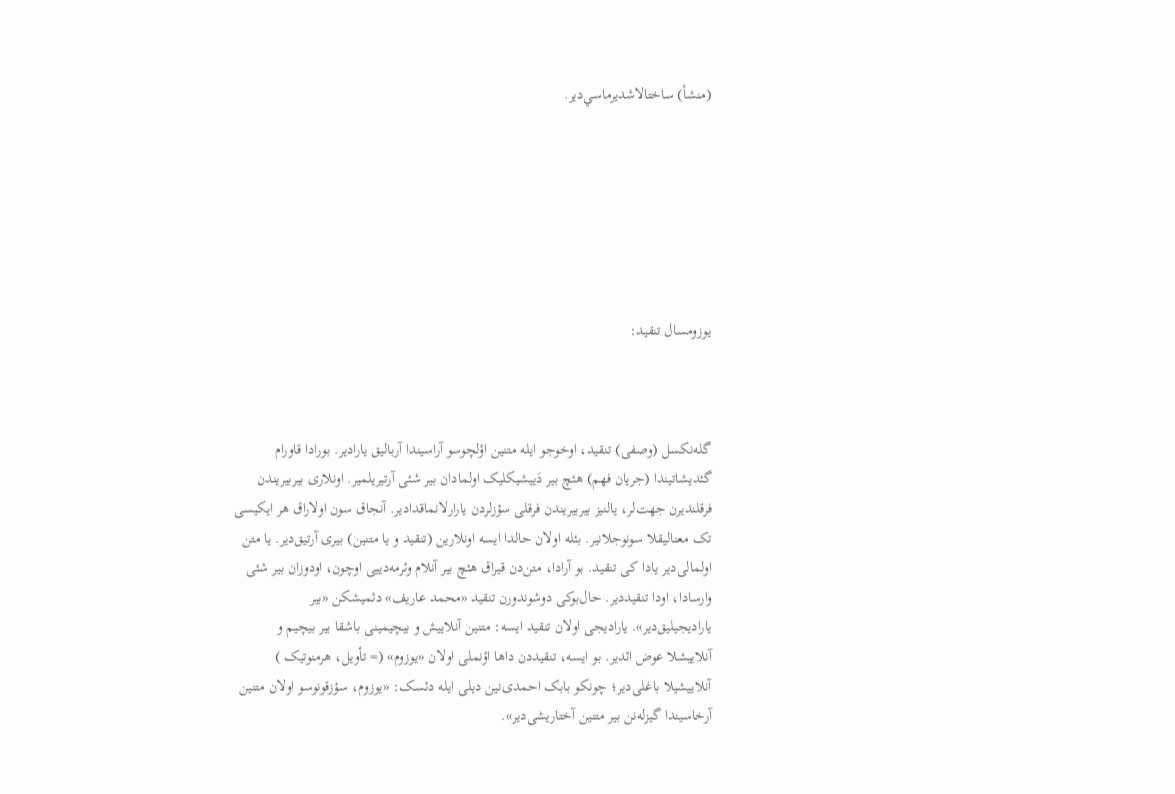(منشأ) ساختالاشديرماسي‌دير.







يوزومسال تنقيد:



گله‌نكسل (وصفی) تنقید، اوخوجو ایله متنین اؤلچوسو آراسیندا آربالیق یارادیر. بورادا قاورام گئدیشاتیندا (جریان فهم) هئچ بیر دَییشیکلیک اولمادان بیر شئی آرتیریلمیر. اونلاری بیربیریندن فرقلندیرن جهت‌لر، یالنیز بیربیریندن فرقلی سؤزلردن یارارلانماقدادیر. آنجاق سون اولاراق هر ایکیسی تک معنالیقلا سونوجلانیر. بئله اولان حالدا ایسه اونلارین (تنقید و یا متنین) بیری آرتیق‌دیر. یا متن اولمالی‌دیر یادا کی تنقید. بو آرادا، متن‌دن قیراق هئچ بیر آنلام وئرمه‌دییی اوچون، اودوزان بیر شئی وارسادا، اودا تنقیددیر. حال‌بو‌کی دوشوندورن تنقید «محمد عاریف» دئمیشکن «بیر یارادیجیلیق‌دیر». یارادیجی اولان تنقید ایسه: متنین آنلاییش و بیچیمینی باشقا بیر بیچیم و آنلاییشلا عوض ائدیر. بو ایسه، تنقیددن داها اؤنملی اولان «یوزوم» (= تأویل، هرمنوتیک ) آنلاییشیلا باغلی‌دیر؛ چونکو بابک احمدی‌نین دیلی ایله دئسک: «یوزوم، سؤزقونوسو اولان متنین آرخاسیندا گیزله‌نن بیر متنین آختاریشی‌دیر».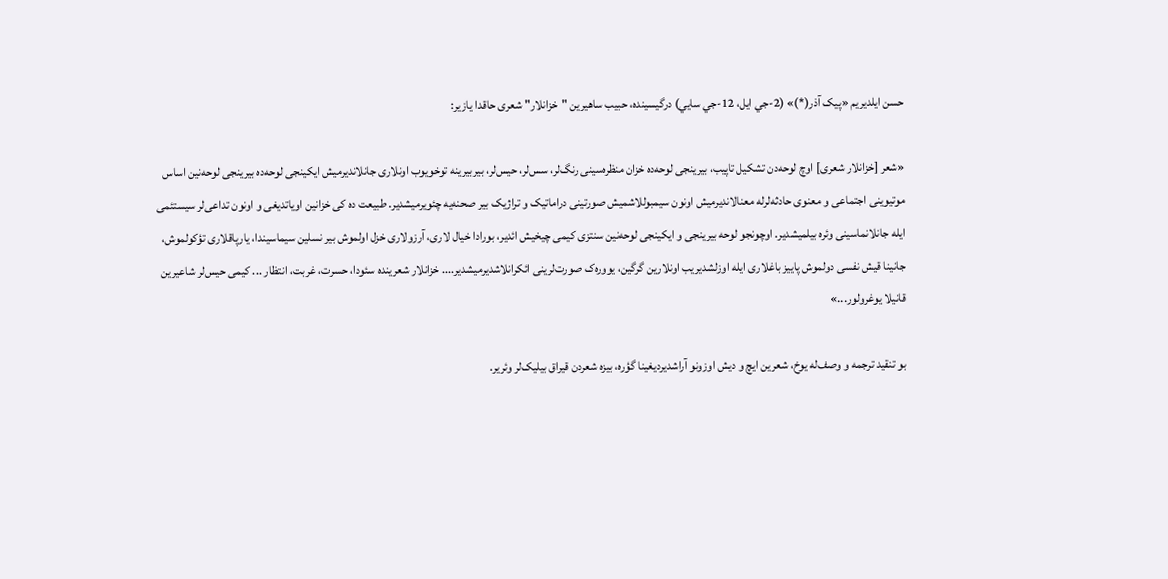حسن ایلدیریم «پیک آذر(*)» (2-جي ايل، 12-جي سايي) درگیسینده، حبیب ساهیرین "خزانلار" شعری حاقدا یازیر:

«شعر [خزانلار شعری] اوچ لوحه‌دن تشکیل تاپیب، بیرینجی لوحه‌ده خزان منظره‌سینی رنگ‌لر، سس‌لر، حیس‌لر، بیربیرینه توخویوب اونلاری جانلاندیرمیش ایکینجی لوحه‌ده بیرینجی لوحه‌نین اساس موتیوینی اجتماعی و معنوی حادثه‌لرله معنالاندیرمیش اونون سیمبوللاشمیش صورتینی دراماتیک و تراژیک بیر صحنه‌یه چئویرمیشدیر. طبیعت ده کی خزانین اویاتدیغی و اونون تداعی‌لر سیستئمی ایله جانلانماسینی وئره بیلمیشدیر. اوچونجو لوحه بیرینجی و ایکینجی لوحه‌نین سنتزی کیمی چیخیش ائدیر، بورادا خیال لاری، آرزولاری خزل اولموش بیر نسلین سیماسیندا، یارپاقلاری تؤکولموش، جانینا قیش نفسی دولموش پاییز باغلاری ایله اوزلشدیریب اونلارین گرگین، یووره‌ک صورت‌لرینی ائکرانلاشدیرمیشدیر.... خزانلار شعرینده سئودا، حسرت، غربت، انتظار ... کیمی حيس‌لر شاعیرین قانیلا یوغرولور...»

بو تنقید ترجمه و وصف‌له یوخ، شعرین ایچ و دیش اوزونو آراشدیردیغینا گؤره، بیزه شعردن قیراق بیلیک‌لر وئریر.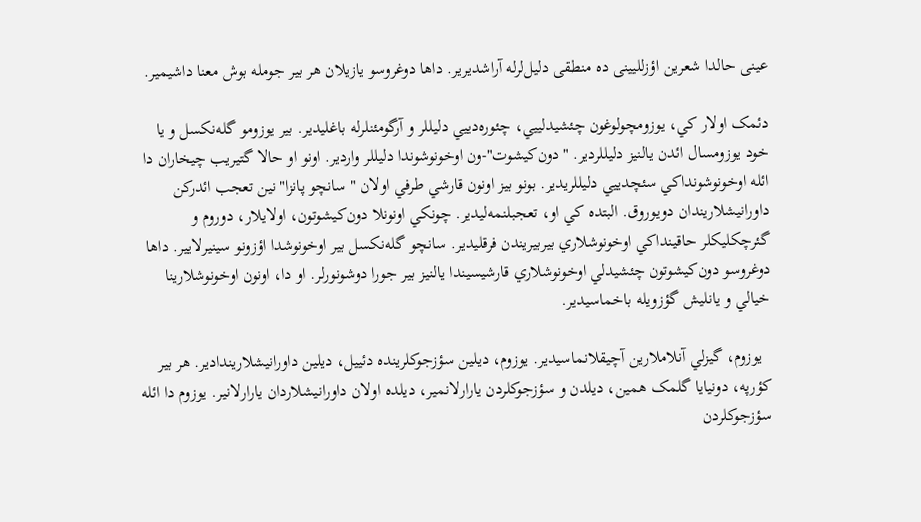عینی حالدا شعرین اؤزللیینی ده منطقی دلیل‌لرله آراشدیریر. داها دوغروسو یازیلان هر بیر جومله بوش معنا داشیمیر.

دئمک اولار کي، يوزومچولوغون چئشيدلييي، چئوره‌دييي دليللر و آرگومئنلرله باغليدير. بير يوزومو گله‌نکسل و يا خود يوزومسال ائدن يالنيز دليللردير. "دون‌کيشوت"-ون اوخونوشوندا دليللر واردير. اونو او حالا گتيريب چيخاران دا ائله اوخونوشونداکي سئچدييي دليللريدير. بونو بيز اونون قارشي طرفي اولان "سانچو پانزا"نين تعجب ائدرکن داورانيشلاريندان دويوروق. البتده کي او، تعجبلنمه‌ليدير. چونکي اونونلا دون‌کيشوتون، اولايلار، دوروم و گئرچکليکلر حاقينداکي اوخونوشلاري بيربيريندن فرقليدير. سانچو گله‌نکسل بير اوخونوشدا اؤزونو سينيرلايير. داها دوغروسو دون‌کيشوتون چئشيدلي اوخونوشلاري قارشيسيندا يالنيز بير جورا دوشونورلر. او دا، اونون اوخونوشلارينا خيالي و يانليش گؤزويله باخماسيدير.

  يوزوم، گيزلي آنلاملارين آچيقلانماسيدير. يوزوم، ديلين سؤزجوکلرينده دئييل، ديلين داورانيشلاريندادير. هر بير کؤرپه، دونيايا گلمک همين، ديلدن و سؤزجوکلردن يارارلانمير، ديلده اولان داورانيشلاردان يارارلانير. يوزوم دا ائله سؤزجوکلردن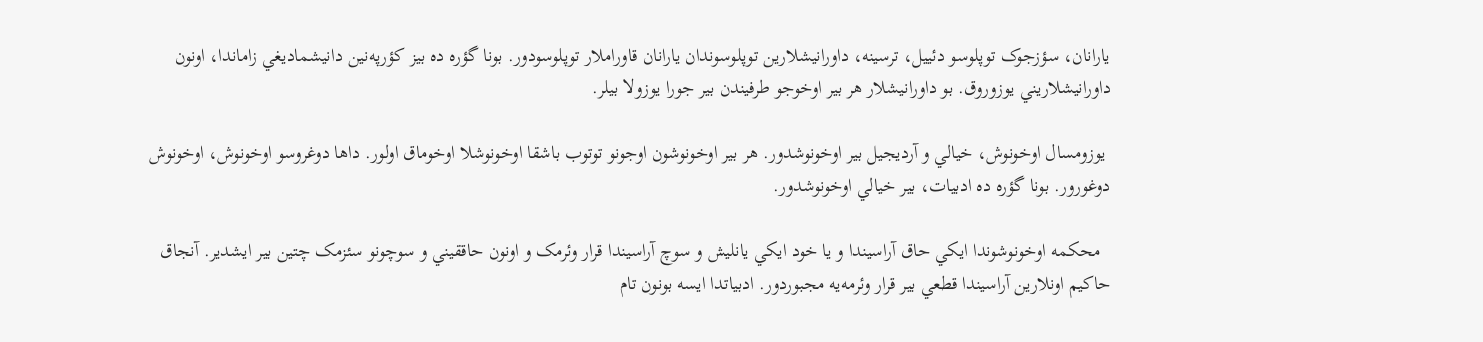يارانان، سؤزجوک توپلوسو دئييل، ترسينه، داورانيشلارين توپلوسوندان يارانان قاوراملار توپلوسودور. بونا گؤره ده بيز کؤرپه‌نين دانيشماديغي زاماندا، اونون داورانيشلاريني يوزوروق. بو داورانيشلار هر بير اوخوجو طرفيندن بير جورا يوزولا بيلر.

 يوزومسال اوخونوش، خيالي و آرديجيل بير اوخونوشدور. هر بير اوخونوشون اوجونو توتوب باشقا اوخونوشلا اوخوماق اولور. داها دوغروسو اوخونوش، اوخونوش دوغورور. بونا گؤره ده ادبيات، بير خيالي اوخونوشدور.

  محکمه اوخونوشوندا ايکي حاق آراسيندا و يا خود ايکي يانليش و سوچ آراسيندا قرار وئرمک و اونون حاققيني و سوچونو سئزمک چتين بير ايشدير. آنجاق حاکيم اونلارين آراسيندا قطعي بير قرار وئرمه‌يه مجبوردور. ادبياتدا ايسه بونون تام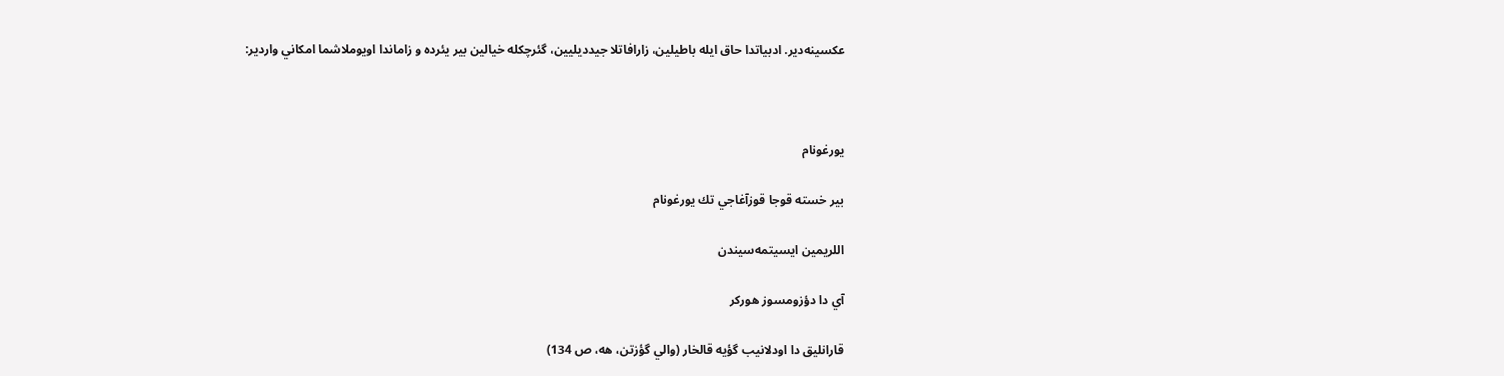عکسينه‌دير. ادبياتدا حاق ايله باطيلين، زارافاتلا جيدديليين، گئرچكله خيالين بير يئرده و زاماندا اويوملاشما امکاني واردير:



يورغونام

بير خسته قوجا قوزآغاجي تك يورغونام

اللريمين ايسيتمه‌سيندن

آي دا دؤزومسوز هوركر

قارانليق دا اودلانيب گؤيه قالخار (والي گؤزتن، هه، ص 134)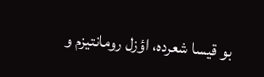بو قيسا شعرده، اؤزل رومانتيزم و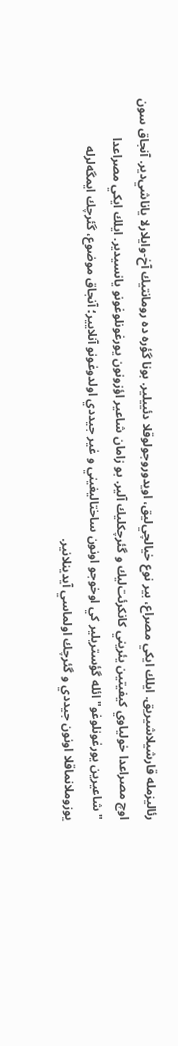رئاليزمله قارشيلاشيريق. ايلك ايكي مصراع، بير نوع خيالچي‌ليق، اويدوروجولوقلا دئييلير. بونا گؤره ده رومانتيك آخ-وايلارلا ياناشي‌دير. آنجاق سون اوچ مصراعدا خولياوي كيفيتين يئريني كانكرئت‌ليك و گئرچكليك آلير. بو زامان شاعير اؤزونون يورغونلوغونو يانسيدير. ايلك ايكي مصراعدا "شاعيرين يورغونلوغو" ائله گؤستريلير كي اوخوجو اونون ساختاليغيني و غير جيددي اولدوغونو آنلايير؛ آنجاق موضوع، گئرچك ايمگه‌لرله يوزوملانماقلا اونون جيددي و گئرچك اولماسي آيدينلانير.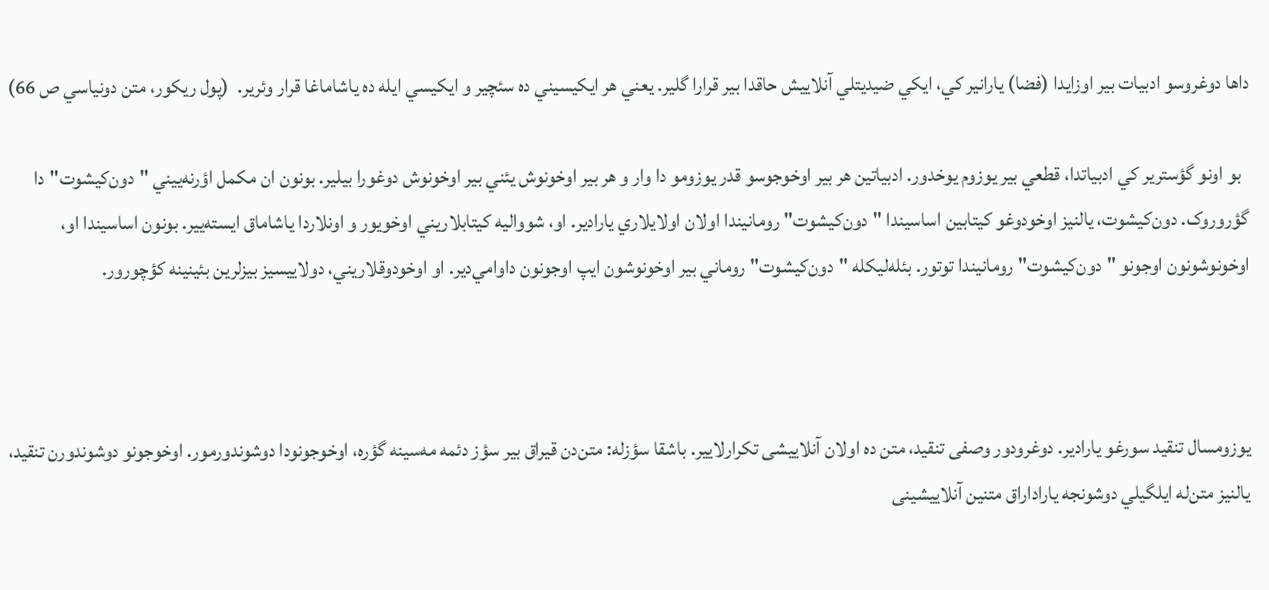داها دوغروسو ادبيات بير اوزايدا (فضا) يارانير کي، ايکي ضيديتلي آنلاييش حاقدا بير قرارا گلير. يعني هر ايکيسيني ده سئچير و ايکيسي ايله ده ياشاماغا قرار وئرير.  (پول ريکور، متن دونياسي ص 66)

  بو اونو گؤسترير کي ادبياتدا، قطعي بير يوزوم يوخدور. ادبياتين هر بير اوخوجوسو قدر يوزومو دا وار و هر بير اوخونوش يئني بير اوخونوش دوغورا بيلير. بونون ان مکمل اؤرنه‌ييني "دون‌کيشوت"دا گؤروروک. دون‌کيشوت، يالنيز اوخودوغو کيتابين اساسيندا "دون‌کيشوت" رومانيندا اولان اولايلاري يارادير. او، شوواليه كيتابلاريني اوخويور و اونلاردا ياشاماق ايسته‌يير. بونون اساسيندا او، اوخونوشونون اوجونو "دون‌کيشوت" رومانيندا توتور. بئله‌ليکله "دون‌کيشوت" روماني بير اوخونوشون ايپ اوجونون داوامي‌دير. او اوخودوقلاريني، دولاييسيز بيزلرين بئينينه کؤچورور.



يوزومسال تنقيد سورغو يارادير. دوغرودور وصفی تنقید، متن ده اولان آنلاییشی تکرارلاییر. باشقا سؤزله: متن‌دن قیراق بیر سؤز دئمه مه‌سینه گؤره، اوخوجونودا دوشوندورمور. اوخوجونو دوشوندورن تنقید، یالنیز متن‌له ايلگيلي دوشونجه یاراداراق متنین آنلاییشینی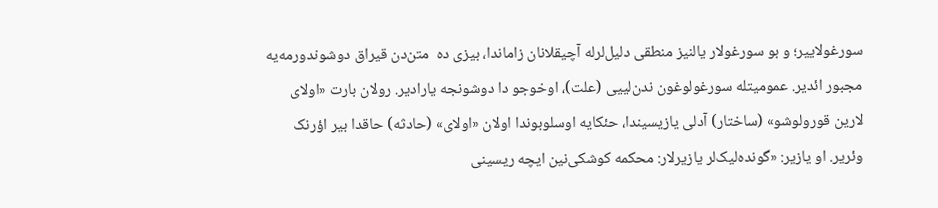سورغولاییر؛ و بو سورغولار یالنیز منطقی دلیل‌لرله آچیقلانان زاماندا، بیزی ده  متن‌دن قیراق دوشوندورمه‌یه مجبور ائدیر. عموميتله سورغولوغون ندن‌لییی (علت)، اوخوجو دا دوشونجه یارادیر. رولان بارت «اولای لارین قورولوشو» (ساختار) آدلی یازیسیندا، حئکایه اوسلوبوندا اولان «اولای» (حادثه) حاقدا بیر اؤرنک وئریر. او یازیر: «گونده‌لیک‌لر یازیرلار: محکمه کوشکی‌نین ایچه ریسینی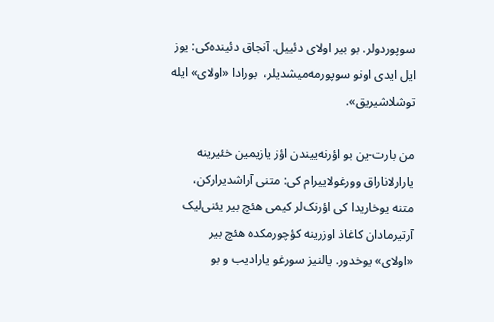سوپوردولر. بو بیر اولای دئییل. آنجاق دئینده‌کی: یوز ایل ایدی اونو سوپورمه‌میشدیلر،  بورادا «اولای» ایله توشلاشیریق».

من بارت-ین بو اؤرنه‌ییندن اؤز یازیمین خئیرینه یارارلاناراق وورغولاییرام کی: متنی آراشدیرارکن، متنه یوخاریدا کی اؤرنک‌لر کیمی هئچ بیر یئنی‌لیک آرتیرمادان کاغاذ اوزرینه کؤچورمکده هئچ بیر «اولای» یوخدور. یالنیز سورغو یارادیب و بو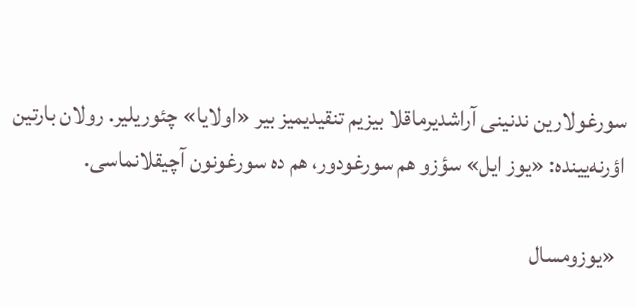سورغولارین ندنینی آراشدیرماقلا بیزیم تنقیدیمیز بیر «اولایا» چئوریلیر. رولان بارتین اؤرنه‌یینده: «یوز ایل» سؤزو هم سورغودور، هم ده سورغونون آچیقلانماسی.

  «یوزومسال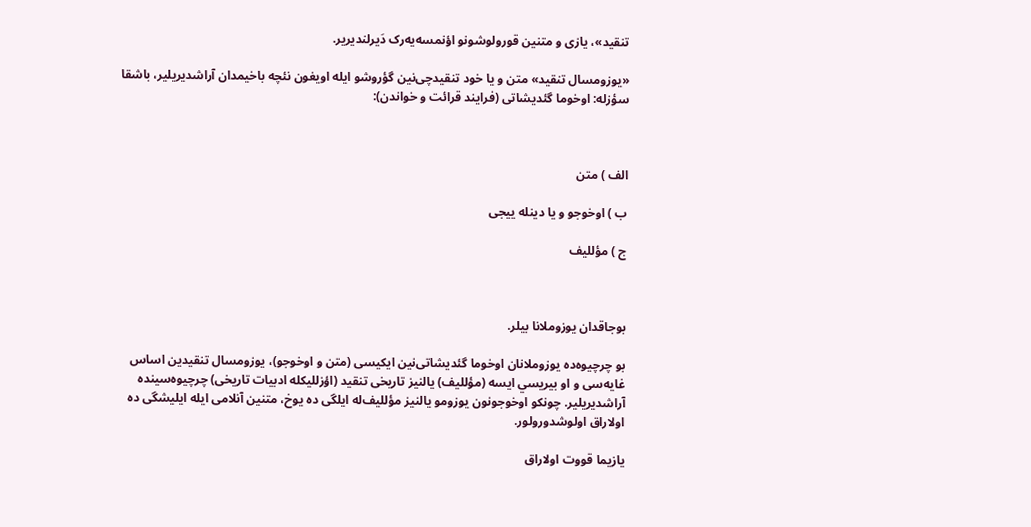تنقید»، یازی و متنین قورولوشونو اؤنمسه‌یه‌رک دَیرلندیریر.

«یوزومسال تنقید» متن و یا خود تنقیدچی‌نین گؤروشو ایله اویغون نئچه باخیمدان آراشدیریلیر، باشقا سؤزله: اوخوما گئدیشاتی (فرایند قرائت و خواندن):



الف ) متن

ب ) اوخوجو و یا دینله ییجی

ج ) مؤللیف



بوجاقدان یوزوملانا بیلر.

بو چرچیوه‌ده یوزوملانان اوخوما گئدیشاتی‌نین ایکیسی (متن و اوخوجو)، یوزومسال تنقیدین اساس غایه‌سی و او بیریسي ایسه (مؤللیف) یالنیز تاریخی تنقید (اؤزللیکله ادبیات تاریخی) چرچیوه‌سینده آراشدیریلیر. چونکو اوخوجونون یوزومو یالنیز مؤللیف‌له ایلگی ده یوخ، متنین آنلامی ایله ایلیشگی ده اولاراق اولوشدورولور.

يازيما قووت اولاراق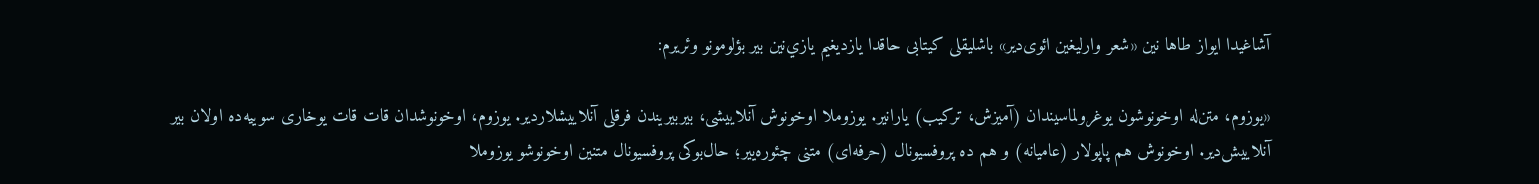آشاغیدا ایواز طاها نین «شعر وارلیغین ائوی‌دیر» باشلیقلی کیتابی حاقدا یازدیغیم يازي‌نين بیر بؤلومونو وئریرم:

«یوزوم، متن‌له اوخونوشون یوغرولماسیندان (آمیزش، ترکیب) یارانیر. یوزوملا اوخونوش آنلاییشی، بیربیریندن فرقلی آنلاییشلاردیر. یوزوم، اوخونوشدان قات قات یوخاری سوییه‌ده اولان بیر آنلاییش‌دیر. اوخونوش هم پاپولار (عاميانه) و هم ده پروفسیونال (حرفه‌ای) متنی چئوره‌ییر؛ حال‌بو‌کی پروفسیونال متنین اوخونوشو یوزوملا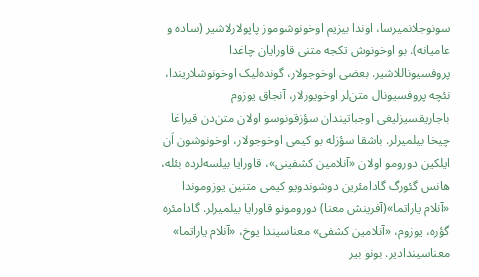سونوجلانمیرسا، اوندا بیزیم اوخونوشوموز پاپولارلاشیر (ساده و عامیانه). بو اوخونوش تکجه متنی قاورایان چاغدا پروفسیوناللاشیر. بعضی اوخوجولار، گونده‌لیک اوخونوشلاریندا، نئچه پروفسیونال متن‌لر اوخویورلار، آنجاق یوزوم باجاریقسیزلیغی اوجباتیندان سؤزقونوسو اولان متن‌دن قیراغا چیخا بیلمیرلر. باشقا سؤزله بو کیمی اوخوجولار، اوخونوشون اَن ایلکین دورومو اولان «آنلامین کشفینی»، قاورایا بیلسه‌لرده بئله، هانس گئورگ گادامئرین دوشوندویو کیمی متنین یوزوموندا «آنلام یاراتما»(آفرینش معنا) دورومونو قاورایا بیلمیرلر. گادامئره گؤره، یوزوم، «آنلامین کشفی» معناسیندا یوخ، «آنلام یاراتما» معناسیندادیر. بونو بیر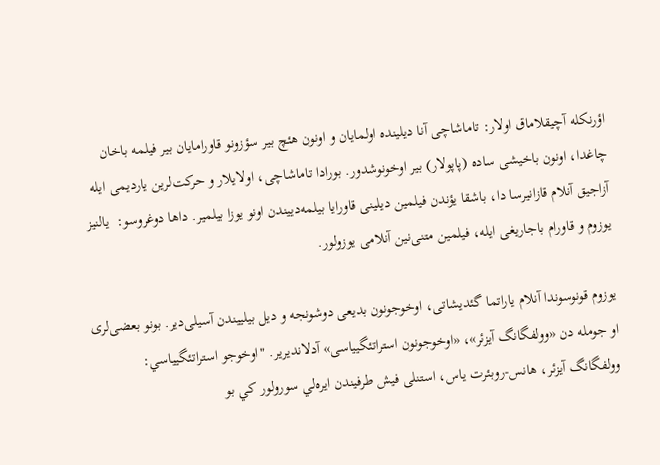اؤرنکله آچیقلاماق اولار: تاماشاچی آنا دیلینده اولمایان و اونون هئچ بیر سؤزونو قاورامایان بیر فیلمه باخان چاغدا، اونون باخیشی ساده (پاپولار) بیر اوخونوشدور. بورادا تاماشاچی، اولایلار و حرکت‌لرین یاردیمی ایله آزاجیق آنلام قازانیرسا دا، باشقا یؤندن فیلمین دیلینی قاورایا بیلمه‌دییندن اونو یوزا بیلمیر. داها دوغروسو:  یالنیز یوزوم و قاورام باجاریغی ایله، فیلمین متنی‌نین آنلامی یوزولور.

یوزوم قونوسوندا آنلام یاراتما گئدیشاتی، اوخوجونون بدیعی دوشونجه و دیل بیلییندن آسیلی‌دیر. بونو بعضی‌لری او جومله دن «وولفگانگ آیزئر»، «اوخوجونون استراتئگییاسی» آدلاندیریر. "اوخوجو استراتئگيياسي: وولفگانگ آیزئر، هانس-روبئرت یاس، استنلی فيش طرفيندن ايره‌لي سورولور كي بو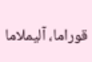قوراما، آليملاما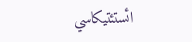ائستئتيكاسي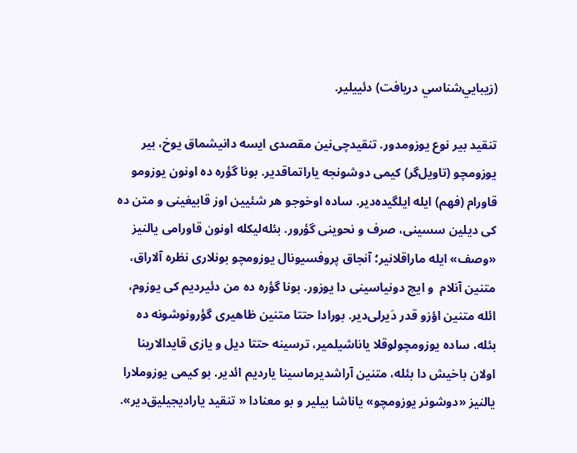(زيبايي‌شناسي دريافت) دئييلير.

تنقید بیر نوع یوزومدور. تنقیدچی‌نین مقصدی ایسه دانیشماق یوخ، بیر یوزومچو (تاویل‌گر) کیمی دوشونجه یاراتماقدیر. بونا گؤره ده اونون یوزومو قاورام (فهم) ایله ایلگیده‌دیر. ساده اوخوجو هر شئیین اوز قابیغینی و متن ده کی دیلین سسینی، صرف و نحوینی گؤرور. بئله‌لیکله اونون قاورامی یالنیز «وصف» ایله ماراقلانیر؛ آنجاق پروفسیونال یوزومچو بونلاری نظره آلاراق، متنین آنلام  و ایچ دونیاسینی دا یوزور. بونا گؤره ده من دئیردیم کی یوزوم، ائله متنین اؤزو قدر دَیرلی‌دیر. بورادا حتتا متنین ظاهیری گؤرونوشونه ده بئله، ساده یوزومچولوقلا یاناشیلمیر، ترسینه حتتا دیل و یازی قایدالارینا اولان باخیش دا بئله، متنین آراشدیرماسینا یاردیم ائدیر. بو کیمی یوزوملارا یالنیز «دوشونر یوزومچو» یاناشا بیلیر و بو معنادا « تنقید یارادیجیلیق‌دیر».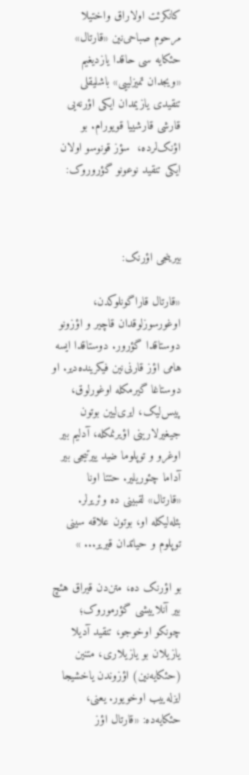کانکرئت اولاراق واختیلا مرحوم صباحی‌نین «قارتال» حئکایه سی حاقدا یازدیغیم «ویجدان تمیزلییی» باشلیقلی تنقیدی یازیمدان ایکی اؤرنه‌یی قارشی قارشییا قویورام. بو اؤنک‌لرده،  سؤز قونوسو اولان ایکی تنقید نوعونو گؤروروک:



بیرینجی اؤرنک:

«قارتال قاراگونلوکدن، اوغورسوزلوقدان قاچیر و اؤزونو دوستاقدا گؤرور. دوستاقدا ایسه هامی اؤز قارنی‌نین فیکرینده‌دیر. او دوستاغا گیرمکله اوغورلوق، پیس‌لیک، ایری‌لیین بوتون جیغیرلارینی اؤیرنمکله، آدلیم بیر اوغرو و توپلوما ضید ییرتیجی بیر آداما چئوریلیر. حتتا اونا «قارتال» لقبینی ده وئریرلر. بئله‌لیکله او، بوتون علاقه سینی توپلوم و حیاتدان قیریر... »

بو اؤرنک ده، متن‌دن قیراق هئچ بیر آنلاییشی گؤرموروک؛ چونکو اوخوجو، تنقید آدیلا یازیلان بو یازیلاری، متنین (حئکایه‌نین) اؤزوندن یاخشیجا ایزله‌ییب اوخویور. یعنی، حئکایه‌ده: «قارتال اؤز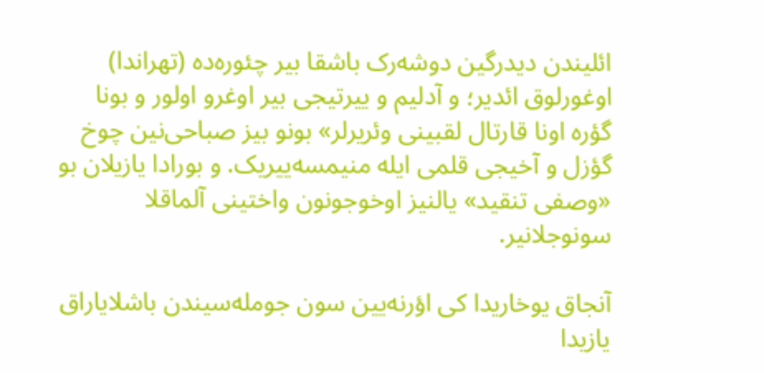ائلیندن دیدرگین دوشه‌رک باشقا بیر چئوره‌ده (تهراندا) اوغورلوق ائدیر؛ و آدلیم و ییرتیجی بیر اوغرو اولور و بونا گؤره اونا قارتال لقبینی وئریرلر» بونو بیز صباحی‌نین چوخ گؤزل و آخیجی قلمی ایله منیمسه‌ییریک. و بورادا یازیلان بو «وصفی تنقید» یالنیز اوخوجونون واختینی آلماقلا سونوجلانیر.

آنجاق یوخاریدا کی اؤرنه‌یین سون جومله‌سیندن باشلایاراق یازیدا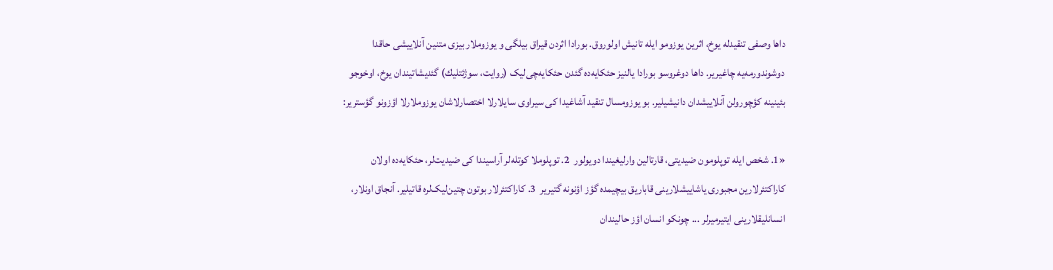داها وصفی تنقیدله یوخ، اثرین یوزومو ایله تانیش اولوروق. بورادا اثردن قیراق بیلگی و یوزوملار بیزی متنین آنلاییشی حاقدا دوشوندورمه‌یه چاغیریر. داها دوغروسو بورادا یالنیز حئکایه‌ده گئدن حئکایه‌چی‌لیک (روایت، سوژئتليك) گئدیشاتیندان یوخ، اوخوجو بئینینه کؤچورولن آنلاییشدان دانیشیلیر. بو یوزومسال تنقید آشاغیدا کی سیراوی سایلارلا اختصارلاشان یوزوملارلا اؤزونو گؤستریر:

«1. شخص ایله توپلومون ضیدیتی، قارتالین وارلیغیندا دویولور  2. توپلوملا کوتله‌لر آراسیندا کی ضیدیت‌لر، حئکایه‌ده اولان كاراكتئرلارین مجبوری یاشاییشلارینی قاباریق بیچیمده گؤز اؤنونه گتیریر  3. كاراكتئرلار بوتون چتین‌لیک‌لره قاتیلیر. آنجاق اونلار، انسانلیقلارینی ایتیرمیرلر ... چونکو انسان اؤز حالیندان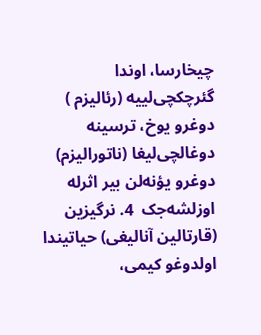چیخارسا، اوندا گئرچکچی‌لییه (رئالیزم ) دوغرو یوخ، ترسینه دوغالچی‌لیغا (ناتورالیزم) دوغرو یؤنه‌لن بیر اثرله اوزلشه‌جک  4. نرگیزین (قارتالین آنالیغی) حیاتیندا اولدوغو کیمی،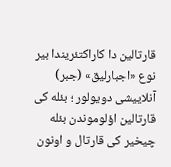قارتالین دا كاراكتئریندا بیر نوع «اجبارلیق» (جبر) آنلاییشی دویولور ؛ بئله کی قارتالین اؤلوموندن بئله چیخیر کی قارتال و اونون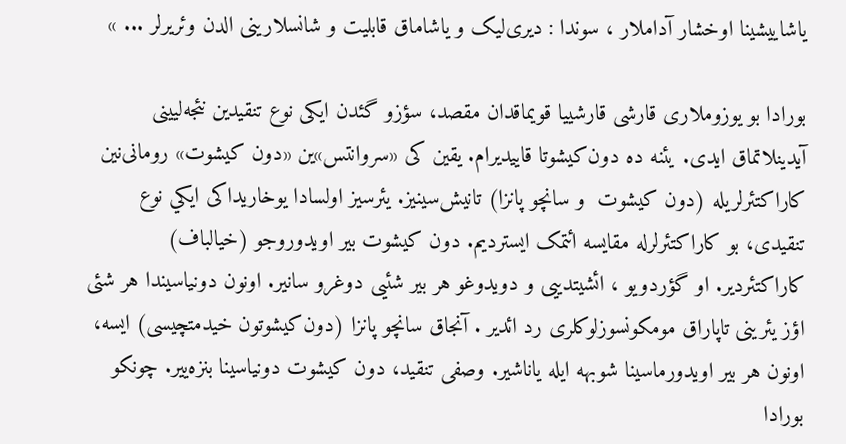یاشاییشینا اوخشار آداملار ، سوندا : دیری‌لیک و یاشاماق قابلیت‌ و شانسلارینی الدن وئریرلر ... »

بورادا بو یوزوملاری قارشی قارشییا قویماقدان مقصد، سؤزو گئدن ایکی نوع تنقیدین نئجه‌لیینی آیدینلاتماق ایدی. يئنه ده دون‌كيشوتا قاييديرام. یقین کی «سروانتس»ین «دون کیشوت» رومانی‌نین كاراكتئرلريله (دون کیشوت  و سانچو پانزا) تانیش‌سینیز. یئرسیز اولسادا يوخاريداکی ايكي نوع تنقیدی، بو كاراكتئرلرله مقایسه ائتمک ایستردیم. دون کیشوت بیر اویدوروجو (خیالباف) كاراكتئردیر. او گؤردویو ، ائشیتدییی و دویدوغو هر بیر شئیی دوغرو سانیر. اونون دونیاسیندا هر شئی اؤز یئرینی تاپاراق مومکونسوزلوکلری رد ائدیر . آنجاق سانچو پانزا (دون‌کیشوتون خیدمتچیسی) ایسه، اونون هر بیر اویدورماسینا شوبهه ایله یاناشیر. وصفی تنقید، دون کیشوت دونیاسینا بنزه‌ییر. چونکو بورادا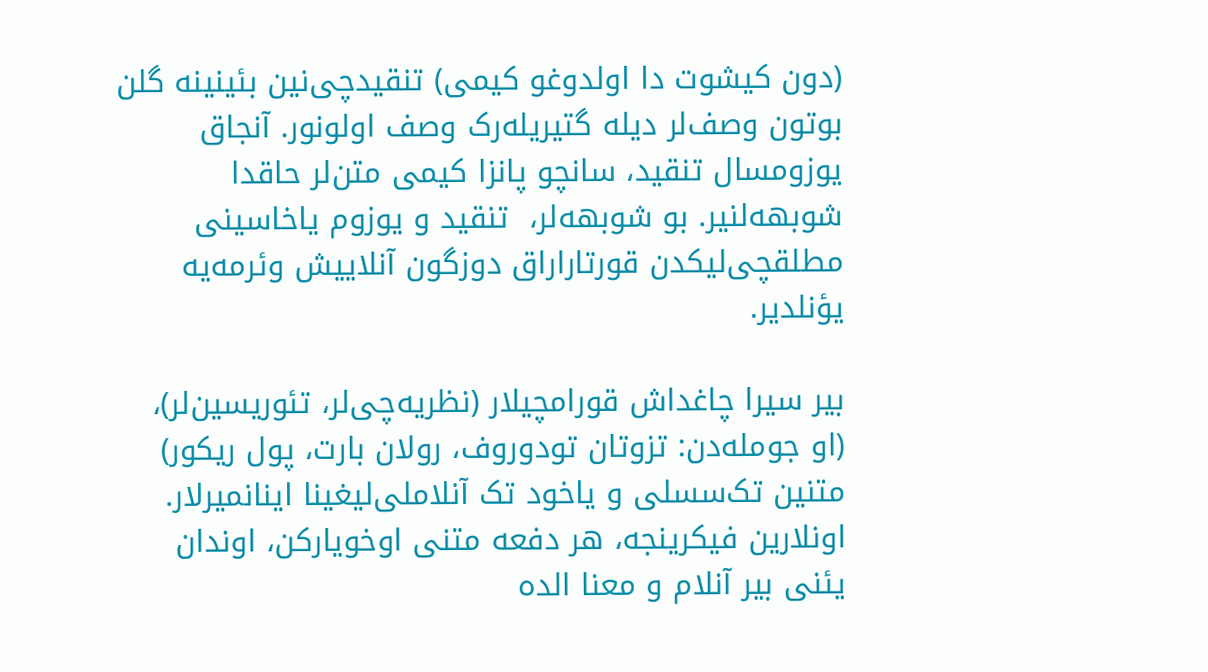(دون کیشوت دا اولدوغو کیمی) تنقیدچی‌نین بئینینه گلن بوتون وصف‌لر دیله گتیریله‌رک وصف اولونور. آنجاق یوزومسال تنقید، سانچو پانزا کیمی متن‌لر حاقدا شوبهه‌لنیر. بو شوبهه‌لر،  تنقید و یوزوم یاخاسینی مطلقچی‌لیکدن قورتاراراق دوزگون آنلاییش وئرمه‌یه یؤنلدیر.

بیر سیرا چاغداش قورامچيلار (نظریه‌چی‌لر، تئوريسين‌لر)، (او جومله‌دن: تزوتان تودوروف، رولان بارت، پول ريكور) متنین تک‌سسلی و یاخود تک آنلاملی‌لیغینا اینانمیرلار. اونلارین فیکرینجه، هر دفعه متنی اوخویارکن، اوندان یئنی بیر آنلام و معنا الده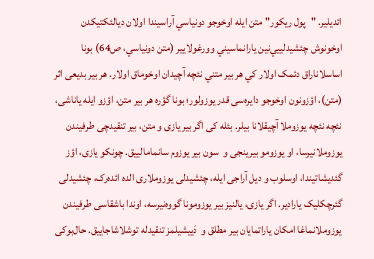ائدیلیر. "پول ريکور" متن ايله اوخوجو دونياسي آراسيندا اولان ديالئکتيکدن اوخونوش چئشيدلييي‌نين يارانماسيني وورغولايير (متن دونياسي، ص64) بونا اساسلاناراق دئمک اولار کي هر بير متني نئچه آچيدان اوخوماق اولار. هر بیر بدیعی اثر (متن)، اؤزونون اوخوجو دایره‌سی قدر یوزولور؛ بونا گؤره هر بیر متن، اؤزو ایله یاناشی، نئچه نئچه یوزوملا آچیقلانا بیلر. بئله کی اگر بیر یازی و متن، بیر تنقیدچی طرفیندن یوزوملانیرسا، او یوزومو بیرینجی و  سون بیر یوزوم سانمامالییق. چونکو یازی، اؤز گئدیشاتیندا، اوسلوب و دیل آراجی ایله، چئشیدلی یوزوملاری الده ائده‌رک، چئشیدلی گئرچکلیک یارادیر. اگر یازی، یالنیز بیر یوزومونا گووه‌نیرسه، اوندا باشقاسی طرفیندن یوزوملانماغا امکان یاراتمایان بیر مطلق و  دَییشیلمز تنقیدله توشلاشاجاییق. حال‌بو‌کی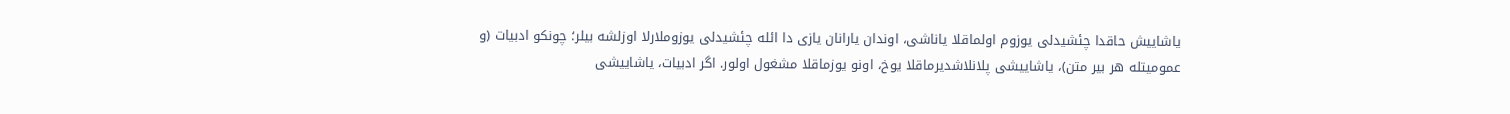یاشاییش حاقدا چئشیدلی یوزوم اولماقلا یاناشی، اوندان یارانان یازی دا ائله چئشیدلی یوزوملارلا اوزلشه بیلر؛ چونکو ادبیات (و عموميتله هر بیر متن)، یاشاییشی پلانلاشدیرماقلا یوخ، اونو یوزماقلا مشغول اولور. اگر ادبیات، یاشاییشی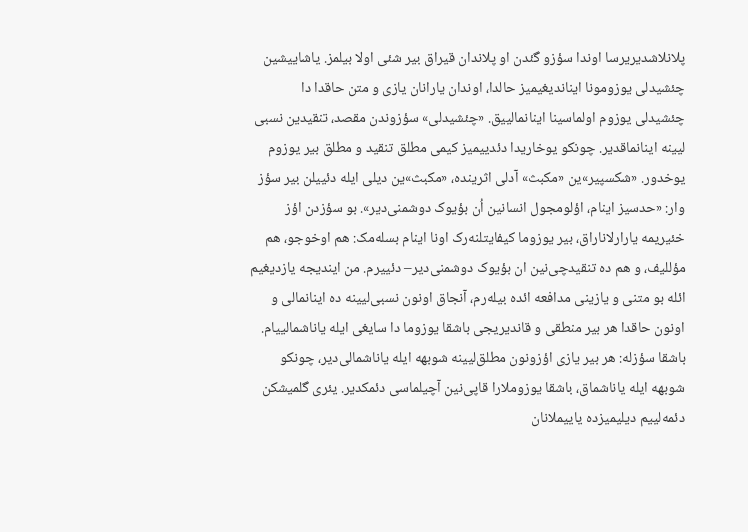پلانلاشدیریرسا اوندا سؤزو گئدن او پلاندان قیراق بیر شئی اولا بیلمز. یاشاییشین چئشیدلی یوزومونا ایناندیغیمیز حالدا، اوندان یارانان یازی و متن حاقدا دا چئشیدلی یوزوم اولماسینا اینانمالییق. «چئشیدلی» سؤزوندن مقصد، تنقیدین نسبی لیینه اینانماقدیر. چونکو یوخاریدا دئدییمیز کیمی مطلق تنقید و مطلق بیر یوزوم یوخدور. «شکسپیر»ین «مکبث» آدلی اثرینده، «مکبث»ین دیلی ایله دئییلن بیر سؤز وار: «حدسیز اینام، اؤلومجول انسانین اُن بؤیوک دوشمنی‌دیر». بو سؤزدن اؤز خئیریمه یارارلاناراق، بیر یوزوما کیفایتلنه‌رک اونا اینام بسله‌مک: هم اوخوجو، هم مؤللیف، و هم ده تنقیدچی‌نین ان بؤیوک دوشمنی‌دیر– دئییرم. من ایندیجه یازدیغیم ائله بو متنی و یازینی مدافعه ائده بیله‌رم، آنجاق اونون نسبی‌لیینه ده اینانمالی و اونون حاقدا هر بیر منطقی و قاندیریجی باشقا یوزوما دا سایغی ایله یاناشمالییام. باشقا سؤزله: هر بیر یازی اؤزونون مطلق‌لیینه شوبهه ایله یاناشمالی‌دیر، چونکو شوبهه ایله یاناشماق، باشقا یوزوملارا قاپی‌نین آچیلماسی دئمکدیر. یئری گلمیشکن دئمه‌لییم دیلیمیزده یاییملانان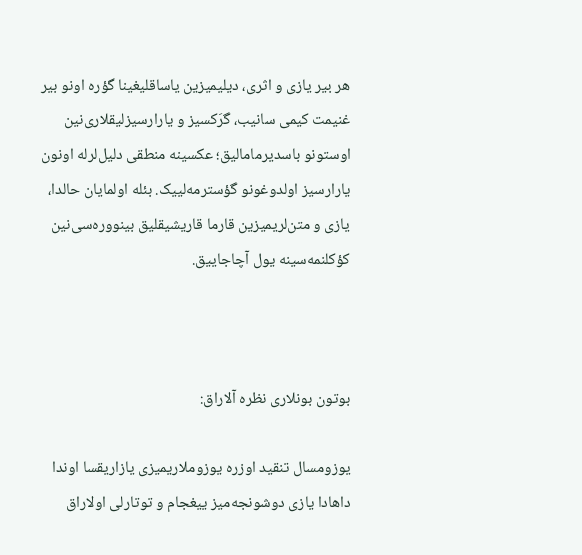هر بیر یازی و اثری، دیلیمیزین یاساقلیغینا گؤره اونو بیر غنیمت کیمی سانیب، گرَکسیز و یارارسیزلیقلاری‌نین اوستونو باسدیرمامالیق؛ عکسینه منطقی دلیل‌لرله اونون یارارسیز اولدوغونو گؤسترمه‌لییک. بئله اولمایان حالدا، یازی و متن‌لریمیزین قارما قاریشیقلیق بینووره‌سی‌نین کؤکلنمه‌سینه یول آچاجاییق.



بوتون بونلاری نظره آلاراق:

یوزومسال تنقید اوزره یوزوملاریمیزی یازاریقسا اوندا داهادا یازی دوشونجه‌میز ییغجام و توتارلی اولاراق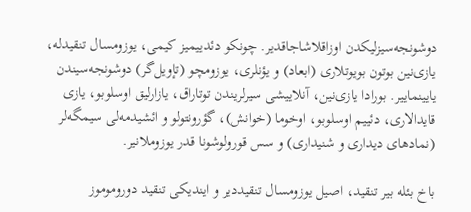دوشونجه‌سیزلیکدن اوزاقلاشاجاقدیر. چونکو دئدییمیز کیمی، یوزومسال تنقیدله، یازی‌نین بوتون بویوتلاری (ابعاد) و یؤنلری، یوزومچو (تإویل‌گر) دوشونجه‌سیندن یایینماییر. بورادا یازی‌نین، آنلاییشی سیرلریندن توتاراق، یازارلیق اوسلوبو، یازی قایدالاری، دئییم اوسلوبو، اوخوما (خوانش)، گؤرونتولو و ائشیدمه‌لی سیمگه‌لر (نمادهای دیداری و شنیداری) و سس قورولوشونا قدر یوزوملانیر.

باخ بئله بیر تنقید، اصیل یوزومسال تنقیددیر و ایندیکی تنقید دوروموموز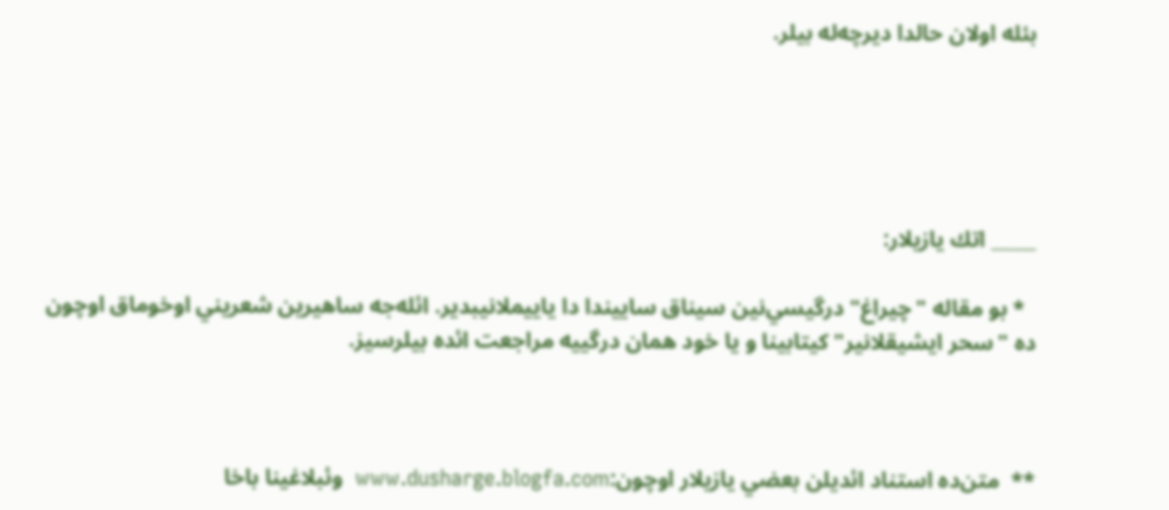بئله اولان حالدا دیرچه‌له بیلر.





_____ اتك يازيلار:

  * بو مقاله "چيراغ" درگيسي‌نين سيناق ساييندا دا ياييملانيبدير. ائله‌جه ساهيرين شعريني اوخوماق اوچون ده "سحر ايشيقلانير" كيتابينا و يا خود همان درگييه مراجعت ائده بيلرسيز.



**  متن‌ده استناد ائديلن بعضي يازيلار اوچون:www.dusharge.blogfa.com  وئبلاغينا باخا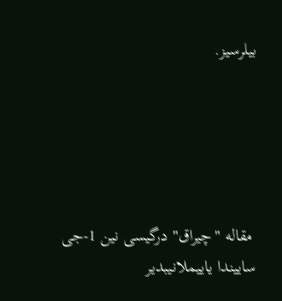بيلرسيز.





 مقاله "چیراق" درگیسی نین 1-جی ساییندا یاییملانیبدیر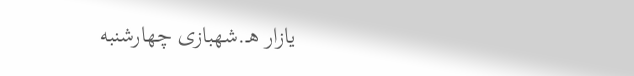يازار هـ.شهبازی چهارشنبه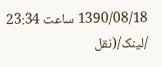1390/08/18 ساعت 23:34 /لینک/(نقل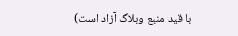با قيد منبع وبلاگ آزاد است)